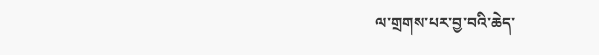ལ་གྲགས་པར་བྱ་བའི་ཆེད་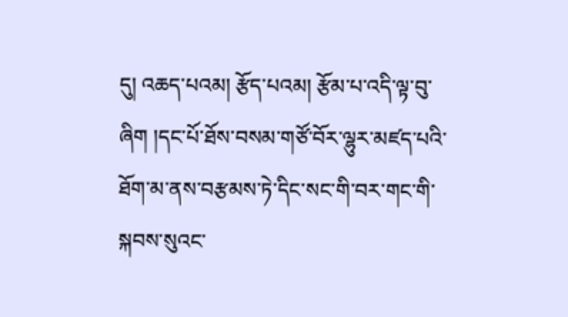དུ། འཆད་པའམ། རྩོད་པའམ། རྩོམ་པ་འདི་ལྟ་བུ་ཞིག །དང་པོ་ཐོས་བསམ་གཙོ་བོར་ལྷུར་མཛད་པའི་ཐོག་མ་ནས་བརྩམས་ཏེ་དིང་སང་གི་བར་གང་གི་སྐབས་སུའང་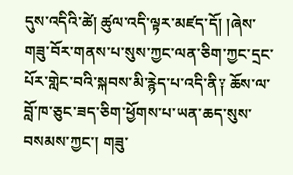དུས་འདིའི་ཚེ། ཚུལ་འདི་ལྟར་མཛད་དོ། །ཞེས་གཟུ་བོར་གནས་པ་སུས་ཀྱང་ལན་ཅིག་ཀྱང་དྲང་པོར་གླེང་བའི་སྐབས་མི་རྙེད་པ་འདི་ནི༑ ཆོས་ལ་བློ་ཁ་ཅུང་ཟད་ཅིག་ཕྱོགས་པ་ཡན་ཆད་སུས་བསམས་ཀྱང་། གཟུ་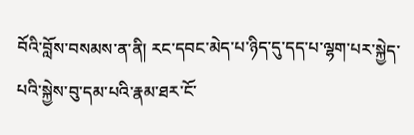བོའི་བློས་བསམས་ན་ནི། རང་དབང་མེད་པ་ཉིད་དུ་དད་པ་ལྷག་པར་སྐྱེད་པའི་སྐྱེས་བུ་དམ་པའི་རྣམ་ཐར་ངོ་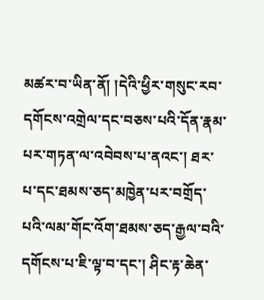མཚར་བ་ཡིན་ནོ། །དེའི་ཕྱིར་གསུང་རབ་དགོངས་འགྲེལ་དང་བཅས་པའི་དོན་རྣམ་པར་གཏན་ལ་འབེབས་པ་ནའང་། ཐར་པ་དང་ཐམས་ཅད་མཁྱེན་པར་བགྲོད་པའི་ལམ་གོང་འོག་ཐམས་ཅད་རྒྱལ་བའི་དགོངས་པ་ཇི་ལྟ་བ་དང་། ཤིང་རྟ་ཆེན་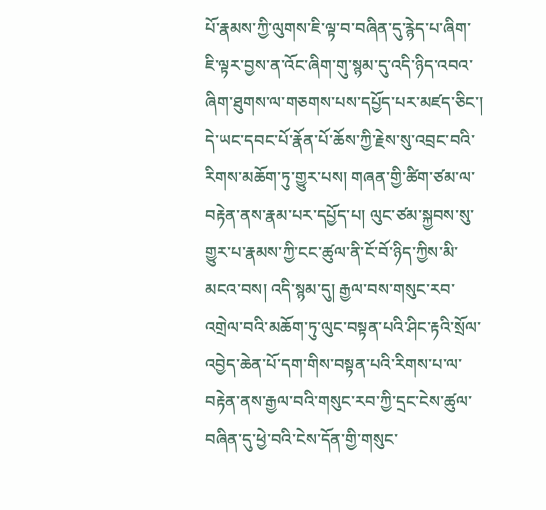པོ་རྣམས་ཀྱི་ལུགས་ཇི་ལྟ་བ་བཞིན་དུ་རྙེད་པ་ཞིག་ཇི་ལྟར་བྱས་ན་འོང་ཞིག་གུ་སྙམ་དུ་འདི་ཉིད་འབའ་ཞིག་ཐུགས་ལ་གཅགས་པས་དཔྱོད་པར་མཛད་ཅིང་། དེ་ཡང་དབང་པོ་རྣོན་པོ་ཆོས་ཀྱི་རྗེས་སུ་འབྲང་བའི་རིགས་མཆོག་ཏུ་གྱུར་པས། གཞན་གྱི་ཚིག་ཙམ་ལ་བརྟེན་ནས་རྣམ་པར་དཔྱོད་པ། ལུང་ཙམ་སྐྱབས་སུ་གྱུར་པ་རྣམས་ཀྱི་ངང་ཚུལ་ནི་ངོ་བོ་ཉིད་ཀྱིས་མི་མངའ་བས། འདི་སྙམ་དུ། རྒྱལ་བས་གསུང་རབ་འགྲེལ་བའི་མཆོག་ཏུ་ལུང་བསྟན་པའི་ཤིང་རྟའི་སྲོལ་འབྱེད་ཆེན་པོ་དག་གིས་བསྟན་པའི་རིགས་པ་ལ་བརྟེན་ནས་རྒྱལ་བའི་གསུང་རབ་ཀྱི་དྲང་ངེས་ཚུལ་བཞིན་དུ་ཕྱེ་བའི་ངེས་དོན་གྱི་གསུང་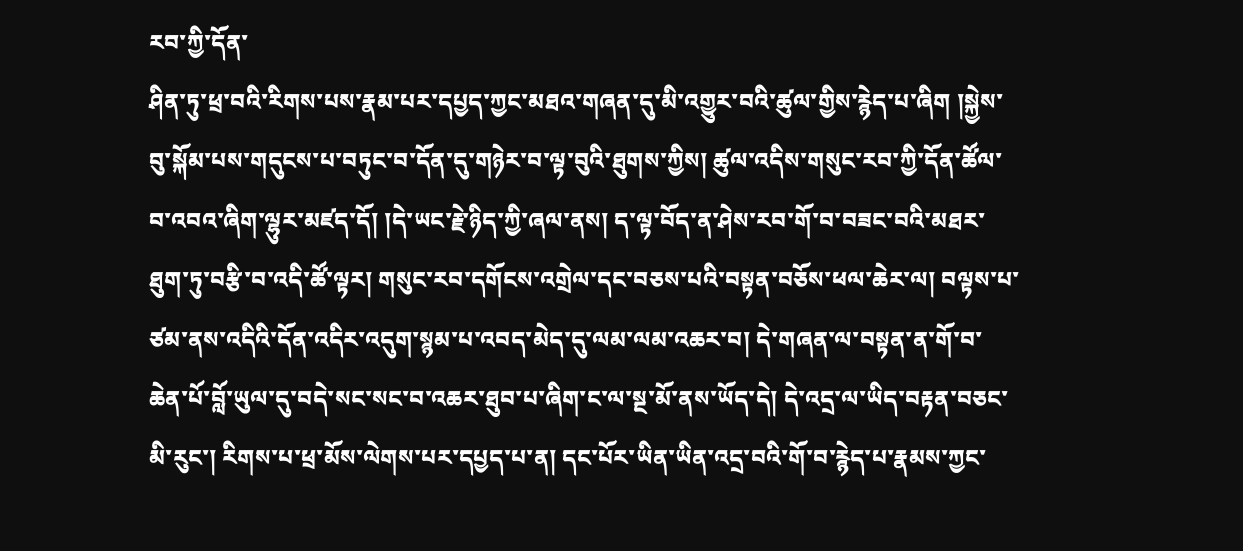རབ་ཀྱི་དོན་
ཤིན་ཏུ་ཕྲ་བའི་རིགས་པས་རྣམ་པར་དཔྱད་ཀྱང་མཐའ་གཞན་དུ་མི་འགྱུར་བའི་ཚུལ་གྱིས་རྙེད་པ་ཞིག །སྐྱེས་བུ་སྐོམ་པས་གདུངས་པ་བཏུང་བ་དོན་དུ་གཉེར་བ་ལྟ་བུའི་ཐུགས་ཀྱིས། ཚུལ་འདིས་གསུང་རབ་ཀྱི་དོན་ཚོལ་བ་འབའ་ཞིག་ལྷུར་མཛད་དོ། །དེ་ཡང་རྗེ་ཉིད་ཀྱི་ཞལ་ནས། ད་ལྟ་བོད་ན་ཤེས་རབ་གོ་བ་བཟང་བའི་མཐར་ཐུག་ཏུ་བརྩི་བ་འདི་ཚོ་ལྟར། གསུང་རབ་དགོངས་འགྲེལ་དང་བཅས་པའི་བསྟན་བཅོས་ཕལ་ཆེར་ལ། བལྟས་པ་ཙམ་ནས་འདིའི་དོན་འདིར་འདུག་སྙམ་པ་འབད་མེད་དུ་ལམ་ལམ་འཆར་བ། དེ་གཞན་ལ་བསྟན་ན་གོ་བ་ཆེན་པོ་བློ་ཡུལ་དུ་བདེ་སང་སང་བ་འཆར་ཐུབ་པ་ཞིག་ང་ལ་སྔ་མོ་ནས་ཡོད་དེ། དེ་འདྲ་ལ་ཡིད་བརྟན་བཅང་མི་རུང་། རིགས་པ་ཕྲ་མོས་ལེགས་པར་དཔྱད་པ་ན། དང་པོར་ཡིན་ཡིན་འདྲ་བའི་གོ་བ་རྙེད་པ་རྣམས་ཀྱང་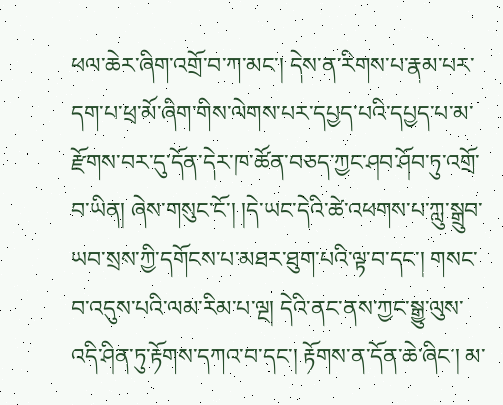ཕལ་ཆེར་ཞིག་འགྲོ་བ་ཀ་མང་། དེས་ན་རིགས་པ་རྣམ་པར་དག་པ་ཕྲ་མོ་ཞིག་གིས་ལེགས་པར་དཔྱད་པའི་དཔྱད་པ་མ་རྫོགས་བར་དུ་དོན་དེར་ཁ་ཚོན་བཅད་ཀྱང་ཤབ་ཤོབ་ཏུ་འགྲོ་བ་ཡིན། ཞེས་གསུང་ངོ་། །དེ་ཡང་དེའི་ཚེ་འཕགས་པ་ཀླུ་སྒྲུབ་ཡབ་སྲས་ཀྱི་དགོངས་པ་མཐར་ཐུག་པའི་ལྟ་བ་དང་། གསང་བ་འདུས་པའི་ལམ་རིམ་པ་ལྔ། དེའི་ནང་ནས་ཀྱང་སྒྱུ་ལུས་འདི་ཤིན་ཏུ་རྟོགས་དཀའ་བ་དང་། རྟོགས་ན་དོན་ཆེ་ཞིང་། མ་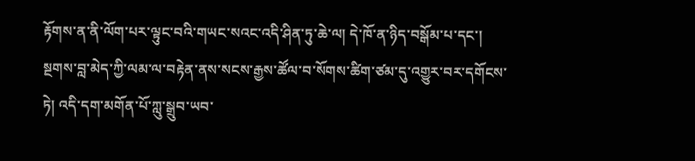རྟོགས་ན་ནི་ལོག་པར་ལྟུང་བའི་གཡང་སའང་འདི་ཤིན་ཏུ་ཆེ་ལ། དེ་ཁོ་ན་ཉིད་བསྒོམ་པ་དང་། སྔགས་བླ་མེད་ཀྱི་ལམ་ལ་བརྟེན་ནས་སངས་རྒྱས་ཚོལ་བ་སོགས་ཚིག་ཙམ་དུ་འགྱུར་བར་དགོངས་ཏེ། འདི་དག་མགོན་པོ་ཀླུ་སྒྲུབ་ཡབ་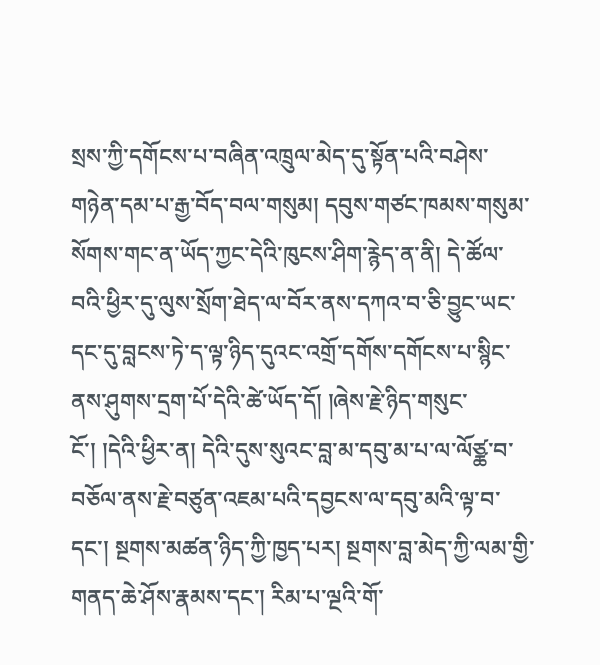སྲས་ཀྱི་དགོངས་པ་བཞིན་འཁྲུལ་མེད་དུ་སྟོན་པའི་བཤེས་གཉེན་དམ་པ་རྒྱ་བོད་བལ་གསུམ། དབུས་གཙང་ཁམས་གསུམ་སོགས་གང་ན་ཡོད་ཀྱང་དེའི་ཁུངས་ཤིག་རྙེད་ན་ནི། དེ་ཚོལ་བའི་ཕྱིར་དུ་ལུས་སྲོག་ཐེད་ལ་བོར་ནས་དཀའ་བ་ཅི་བྱུང་ཡང་དང་དུ་བླངས་ཏེ་ད་ལྟ་ཉིད་དུའང་འགྲོ་དགོས་དགོངས་པ་སྙིང་ནས་ཤུགས་དྲག་པོ་དེའི་ཚེ་ཡོད་དོ། །ཞེས་རྗེ་ཉིད་གསུང་ངོ་། །དེའི་ཕྱིར་ན། དེའི་དུས་སུའང་བླ་མ་དབུ་མ་པ་ལ་ལོཙྪ་བ་བཅོལ་ནས་རྗེ་བཙུན་འཇམ་པའི་དབྱངས་ལ་དབུ་མའི་ལྟ་བ་དང་། སྔགས་མཚན་ཉིད་ཀྱི་ཁྱད་པར། སྔགས་བླ་མེད་ཀྱི་ལམ་གྱི་གནད་ཆེ་ཤོས་རྣམས་དང་། རིམ་པ་ལྔའི་གོ་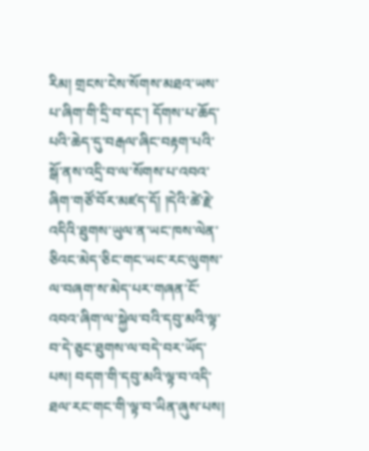རིམ། གྲངས་ངེས་སོགས་མཐའ་ཡས་པ་ཞིག་གི་དྲི་བ་དང་། དོགས་པ་ཆོད་པའི་ཆེད་དུ་བརྒལ་ཞིང་བརྟག་པའི་སྒོ་ནས་འདྲི་བ་ལ་སོགས་པ་འབའ་ཞིག་གཙོ་བོར་མཛད་དོ། །དེའི་ཚེ་རྗེ་འདིའི་ཐུགས་ཡུལ་ན་ཡང་ཁས་ལེན་ཅིའང་མེད་ཅིང་གང་ཡང་རང་ལུགས་ལ་བཞག་ས་མེད་པར་གཞན་ངོ་འབའ་ཞིག་ལ་སྐྱེལ་བའི་དབུ་མའི་ལྟ་བ་དེ་ཅུང་ཐུགས་ལ་བདེ་བར་ཡོད་པས། བདག་གི་དབུ་མའི་ལྟ་བ་འདི་ཐལ་རང་གང་གི་ལྟ་བ་ཡིན་ཞུས་པས།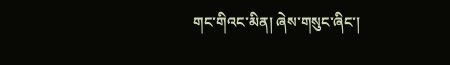གང་གིའང་མིན། ཞེས་གསུང་ཞིང་།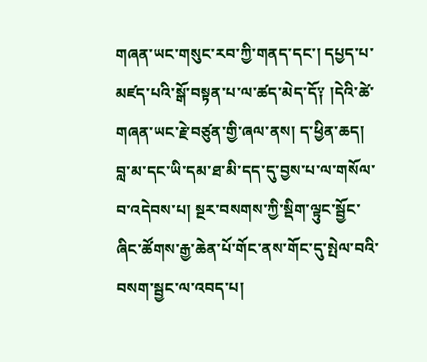གཞན་ཡང་གསུང་རབ་ཀྱི་གནད་དང་། དཔྱད་པ་མཛད་པའི་སྒོ་བསྟན་པ་ལ་ཚད་མེད་དོ༑ །དེའི་ཚེ་གཞན་ཡང་རྗེ་བཙུན་གྱི་ཞལ་ནས། ད་ཕྱིན་ཆད། བླ་མ་དང་ཡི་དམ་ཐ་མི་དད་དུ་བྱས་པ་ལ་གསོལ་བ་འདེབས་པ། སྔར་བསགས་ཀྱི་སྡིག་ལྟུང་སྦྱོང་ཞིང་ཚོགས་རྒྱ་ཆེན་པོ་གོང་ནས་གོང་དུ་སྤེལ་བའི་བསག་སྦྱང་ལ་འབད་པ།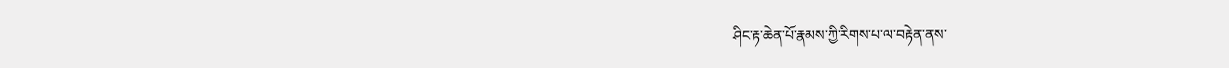ཤིང་རྟ་ཆེན་པོ་རྣམས་ཀྱི་རིགས་པ་ལ་བརྟེན་ནས་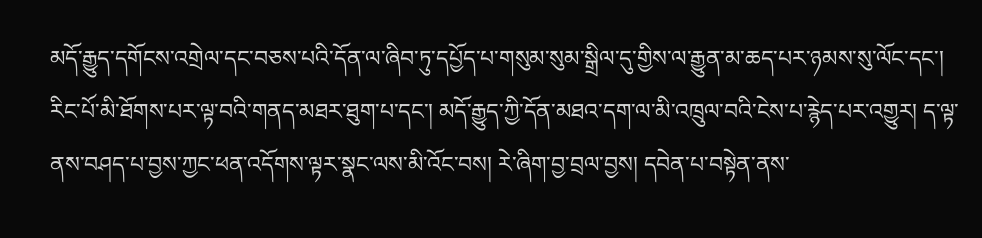མདོ་རྒྱུད་དགོངས་འགྲེལ་དང་བཅས་པའི་དོན་ལ་ཞིབ་ཏུ་དཔྱོད་པ་གསུམ་སུམ་སྒྲིལ་དུ་གྱིས་ལ་རྒྱུན་མ་ཆད་པར་ཉམས་སུ་ལོང་དང་། རིང་པོ་མི་ཐོགས་པར་ལྟ་བའི་གནད་མཐར་ཐུག་པ་དང་། མདོ་རྒྱུད་ཀྱི་དོན་མཐའ་དག་ལ་མི་འཁྲུལ་བའི་ངེས་པ་རྙེད་པར་འགྱུར། ད་ལྟ་ནས་བཤད་པ་བྱས་ཀྱང་ཕན་འདོགས་ལྟར་སྣང་ལས་མི་འོང་བས། རེ་ཞིག་བྱ་བྲལ་བྱས། དབེན་པ་བསྟེན་ནས་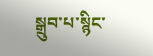སྒྲུབ་པ་སྙིང་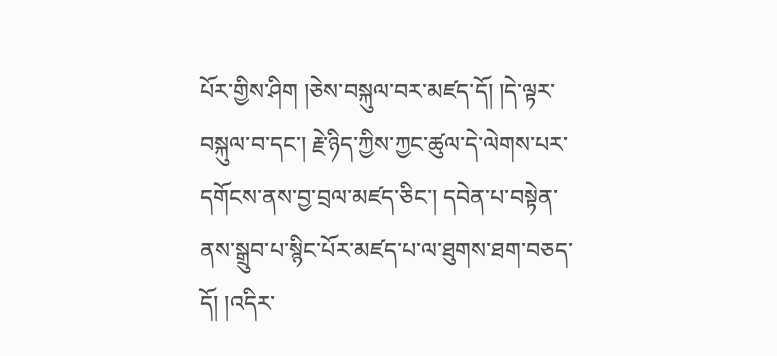པོར་གྱིས་ཤིག །ཅེས་བསྐུལ་བར་མཛད་དོ། །དེ་ལྟར་བསྐུལ་བ་དང་། རྗེ་ཉིད་ཀྱིས་ཀྱང་ཚུལ་དེ་ལེགས་པར་དགོངས་ནས་བྱ་བྲལ་མཛད་ཅིང་། དབེན་པ་བསྟེན་ནས་སྒྲུབ་པ་སྙིང་པོར་མཛད་པ་ལ་ཐུགས་ཐག་བཅད་དོ། །འདིར་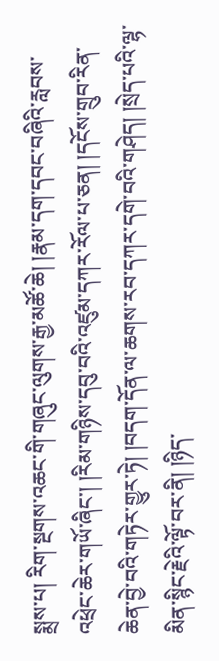སྨྲས་པ། རིག་སྔགས་འཆང་གི་གཞུང་ལུགས་རྒྱ་མཚོ་ཆེ། །རྣམ་དག་དབང་བཞིའི་རླབས་འཕྲེང་ཆེར་གཡོ་ཞིང་། །རིམ་གཉིས་དབུ་བའི་འཛུམ་དཀར་རོལ་པ་ཅན། །དངོས་གྲུབ་རིན་ཆེན་བྱེ་བའི་གཏེར་གྱུར་ཏེ། །བདག་དོན་ལ་ཆགས་རབ་དཀར་དགེ་བའི་གཤེད། །སྲེད་པའི་ལྷ་མིན་སྙིང་རྗེའི་ལྟོ་བར་ནི། །ཉིད་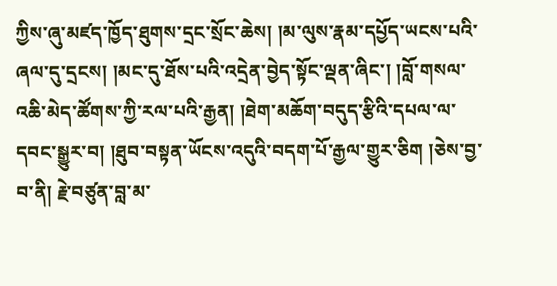ཀྱིས་ཞུ་མཛད་ཁྱོད་ཐུགས་དྲང་སྲོང་ཆེས། །མ་ལུས་རྣམ་དཔྱོད་ཡངས་པའི་ཞལ་དུ་དྲངས། །མང་དུ་ཐོས་པའི་འདྲེན་བྱེད་སྟོང་ལྡན་ཞིང་། །བློ་གསལ་འཆི་མེད་ཚོགས་ཀྱི་རལ་པའི་རྒྱན། །ཐེག་མཆོག་བདུད་རྩིའི་དཔལ་ལ་དབང་སྒྱུར་བ། །ཐུབ་བསྟན་ཡོངས་འདུའི་བདག་པོ་རྒྱལ་གྱུར་ཅིག །ཅེས་བྱ་བ་ནི། རྗེ་བཙུན་བླ་མ་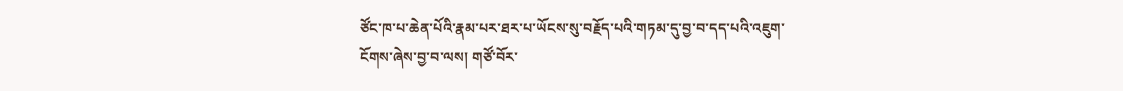ཙོང་ཁ་པ་ཆེན་པོའི་རྣམ་པར་ཐར་པ་ཡོངས་སུ་བརྗོད་པའི་གཏམ་དུ་བྱ་བ་དད་པའི་འཇུག་ངོགས་ཞེས་བྱ་བ་ལས། གཙོ་བོར་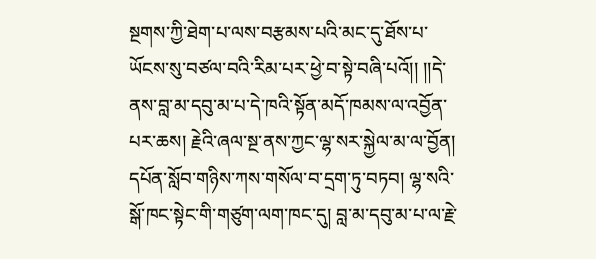སྔགས་ཀྱི་ཐེག་པ་ལས་བརྩམས་པའི་མང་དུ་ཐོས་པ་ཡོངས་སུ་བཙལ་བའི་རིམ་པར་ཕྱེ་བ་སྟེ་བཞི་པའོ།། །།དེ་ནས་བླ་མ་དབུ་མ་པ་དེ་ཁའི་སྟོན་མདོ་ཁམས་ལ་འབྱོན་པར་ཆས། རྗེའི་ཞལ་སྔ་ནས་ཀྱང་ལྷ་སར་སྐྱེལ་མ་ལ་བྱོན། དཔོན་སློབ་གཉིས་ཀས་གསོལ་བ་དྲག་ཏུ་བཏབ། ལྷ་སའི་སྒོ་ཁང་སྟེང་གི་གཙུག་ལག་ཁང་དུ། བླ་མ་དབུ་མ་པ་ལ་རྗེ་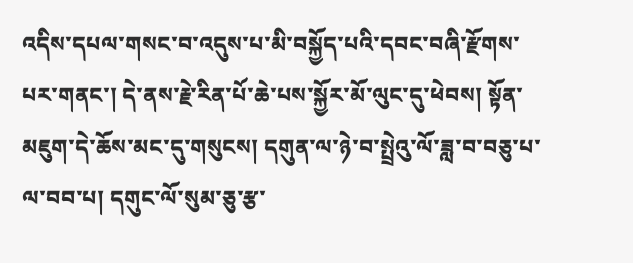འདིས་དཔལ་གསང་བ་འདུས་པ་མི་བསྐྱོད་པའི་དབང་བཞི་རྫོགས་པར་གནང་། དེ་ནས་རྗེ་རིན་པོ་ཆེ་པས་སྐྱོར་མོ་ལུང་དུ་ཕེབས། སྟོན་མཇུག་དེ་ཆོས་མང་དུ་གསུངས། དགུན་ལ་ཉེ་བ་སྤྲེའུ་ལོ་ཟླ་བ་བཅུ་པ་ལ་བབ་པ། དགུང་ལོ་སུམ་ཅུ་རྩ་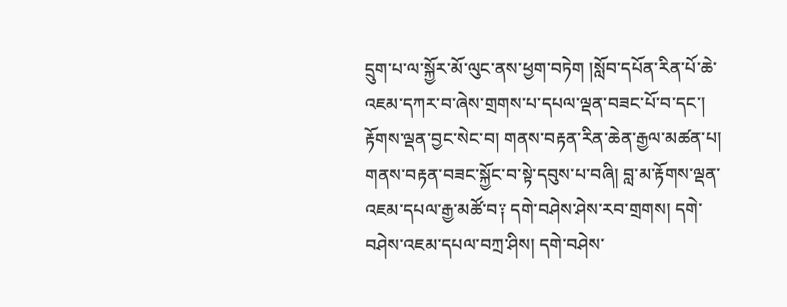དྲུག་པ་ལ་སྐྱོར་མོ་ལུང་ནས་ཕྱག་བཏེག །སློབ་དཔོན་རིན་པོ་ཆེ་འཇམ་དཀར་བ་ཞེས་གྲགས་པ་དཔལ་ལྡན་བཟང་པོ་བ་དང་། རྟོགས་ལྡན་བྱང་སེང་བ། གནས་བརྟན་རིན་ཆེན་རྒྱལ་མཚན་པ། གནས་བརྟན་བཟང་སྐྱོང་བ་སྟེ་དབུས་པ་བཞི། བླ་མ་རྟོགས་ལྡན་འཇམ་དཔལ་རྒྱ་མཚོ་བ༑ དགེ་བཤེས་ཤེས་རབ་གྲགས། དགེ་བཤེས་འཇམ་དཔལ་བཀྲ་ཤིས། དགེ་བཤེས་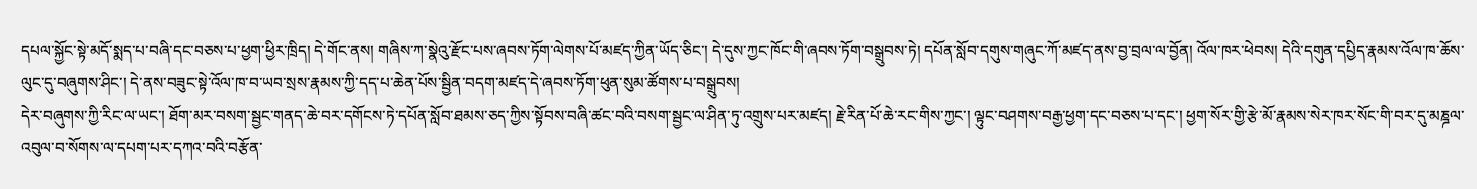དཔལ་སྐྱོང་སྟེ་མདོ་སྨད་པ་བཞི་དང་བཅས་པ་ཕྱག་ཕྱིར་ཁྲིད། དེ་གོང་ནས། གཞིས་ཀ་སྣེའུ་རྫོང་པས་ཞབས་ཏོག་ལེགས་པོ་མཛད་ཀྱིན་ཡོད་ཅིང་། དེ་དུས་ཀྱང་ཁོང་གི་ཞབས་ཏོག་བསྒྲུབས་ཏེ། དཔོན་སློབ་དགུས་གཞུང་ཀོ་མཛད་ནས་བྱ་བྲལ་ལ་བྱོན། འོལ་ཁར་ཕེབས། དེའི་དགུན་དཔྱིད་རྣམས་འོལ་ཁ་ཆོས་ལུང་དུ་བཞུགས་ཤིང་། དེ་ནས་བཟུང་སྟེ་འོལ་ཁ་བ་ཡབ་སྲས་རྣམས་ཀྱི་དད་པ་ཆེན་པོས་སྦྱིན་བདག་མཛད་དེ་ཞབས་ཏོག་ཕུན་སུམ་ཚོགས་པ་བསྒྲུབས།
དེར་བཞུགས་ཀྱི་རིང་ལ་ཡང་། ཐོག་མར་བསག་སྦྱང་གནད་ཆེ་བར་དགོངས་ཏེ་དཔོན་སློབ་ཐམས་ཅད་ཀྱིས་སྟོབས་བཞི་ཚང་བའི་བསག་སྦྱང་ལ་ཤིན་ཏུ་འགྲུས་པར་མཛད། རྗེ་རིན་པོ་ཆེ་རང་གིས་ཀྱང་། ལྟུང་བཤགས་བརྒྱ་ཕྱག་དང་བཅས་པ་དང་། ཕྱག་སོར་གྱི་རྩེ་མོ་རྣམས་སེར་ཁར་སོང་གི་བར་དུ་མཎྜལ་འབུལ་བ་སོགས་ལ་དཔག་པར་དཀའ་བའི་བརྩོན་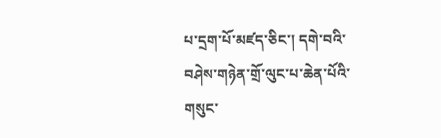པ་དྲག་པོ་མཛད་ཅིང་། དགེ་བའི་བཤེས་གཉེན་གྲོ་ལུང་པ་ཆེན་པོའི་གསུང་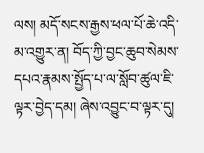ལས། མདོ་སངས་རྒྱས་ཕལ་པོ་ཆེ་འདི་མ་འགྱུར་ན། བོད་ཀྱི་བྱང་ཆུབ་སེམས་དཔའ་རྣམས་སྤྱོད་པ་ལ་སློབ་ཚུལ་ཇི་ལྟར་བྱེད་དམ། ཞེས་འབྱུང་བ་ལྟར་དུ།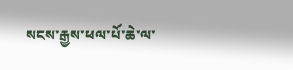སངས་རྒྱས་ཕལ་པོ་ཆེ་ལ་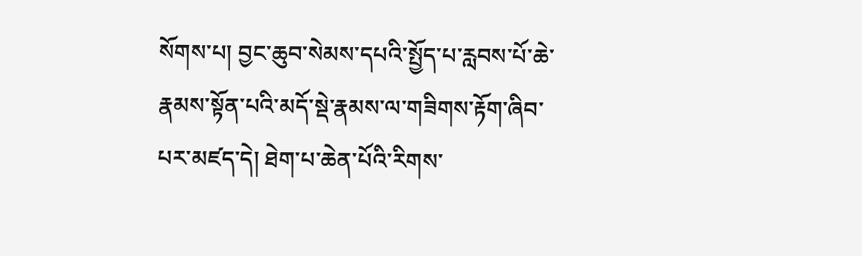སོགས་པ། བྱང་ཆུབ་སེམས་དཔའི་སྤྱོད་པ་རླབས་པོ་ཆེ་རྣམས་སྟོན་པའི་མདོ་སྡེ་རྣམས་ལ་གཟིགས་རྟོག་ཞིབ་པར་མཛད་དེ། ཐེག་པ་ཆེན་པོའི་རིགས་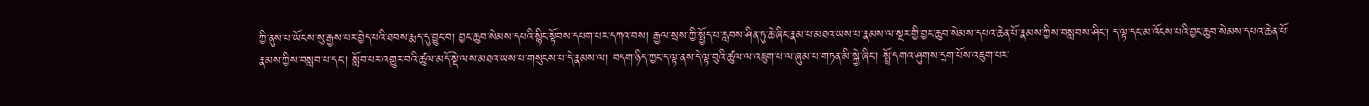ཀྱི་ནུས་པ་ཡོངས་སུ་རྒྱས་པར་བྱེད་པའི་ཐབས་རྨད་དུ་བྱུང་བ། བྱང་ཆུབ་སེམས་དཔའི་སྙིང་སྟོབས་དཔག་པར་དཀའ་བས། རྒྱལ་སྲས་ཀྱི་སྤྱོད་པ་རླབས་ཤིན་ཏུ་ཆེ་ཞིང་རྣམ་པ་མཐའ་ཡས་པ་རྣམས་ལ་སྔར་གྱི་བྱང་ཆུབ་སེམས་དཔའ་ཆེན་པོ་རྣམས་ཀྱིས་བསླབས་ཤིང་། ད་ལྟ་དང་མ་འོངས་པའི་བྱང་ཆུབ་སེམས་དཔའ་ཆེན་པོ་རྣམས་ཀྱིས་བསླབ་པ་དང་། སློབ་པར་འགྱུར་བའི་ཚུལ་མདོ་སྡེ་ལས་མཐའ་ཡས་པ་གསུངས་པ་དེ་རྣམས་ལ། བདག་ཉིད་ཀྱང་ད་ལྟ་ནས་དེ་ལྟ་བུའི་ཚུལ་ལ་འཇུག་པ་ལ་ཞུམ་པ་གཏན་མི་སྐྱེ་ཞིང་། སྤྲོ་དགའ་ཤུགས་དྲག་པོས་འཇུག་པར་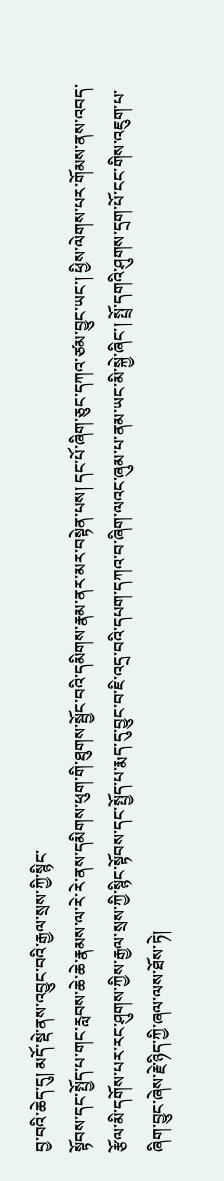བྱ་བའི་ཆེད་དུ། མདོ་སྡེ་ནས་འབྱུང་བའི་རྒྱལ་སྲས་ཀྱི་སྙིང་
སྟོབས་དང་སྤྱོད་པ་གང་རླབས་ཆེ་ཆེ་རྣམས་ལ་རེ་རེ་ནས་དམིགས་ཕུག་གི་ཐུགས་སྦྱོང་བའི་དམིགས་རྣམ་ནར་མར་བསྟེན་པས། དང་པོ་ཞིག་ཅུང་དཀའ་ཙམ་བྱུང་ཡང་། ཕྱིས་ལེགས་པར་གོམས་ནས་འབད་རྩོལ་མི་དགོས་པར་རང་ཤུགས་ཀྱིས་རྒྱལ་སྲས་ཀྱི་སྙིང་སྟོབས་དང་སྤྱོད་པ་རྨད་དུ་བྱུང་བ་ཇི་འདྲ་བའི་དཔག་དཀའ་བ་ཞིག་ལའང་ཞུམ་པ་ནམ་ཡང་མི་སྐྱེ་ཞིང་། སྤྲོ་དགའི་ཤུགས་དྲག་པོ་ངང་གིས་འཇུག་པ་ཞིག་བྱུང་ཞེས་རྗེ་ཉིད་ཀྱི་ཞལ་ལས་ཐོས་ཏེ།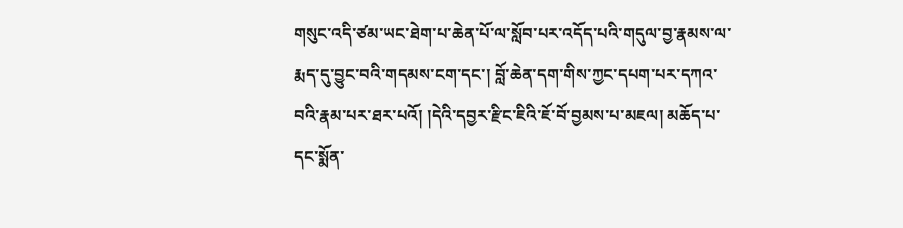གསུང་འདི་ཙམ་ཡང་ཐེག་པ་ཆེན་པོ་ལ་སློབ་པར་འདོད་པའི་གདུལ་བྱ་རྣམས་ལ་རྨད་དུ་བྱུང་བའི་གདམས་ངག་དང་། བློ་ཆེན་དག་གིས་ཀྱང་དཔག་པར་དཀའ་བའི་རྣམ་པར་ཐར་པའོ། །དེའི་དབྱར་རྫིང་ཇིའི་ཇོ་བོ་བྱམས་པ་མཇལ། མཆོད་པ་དང་སྨོན་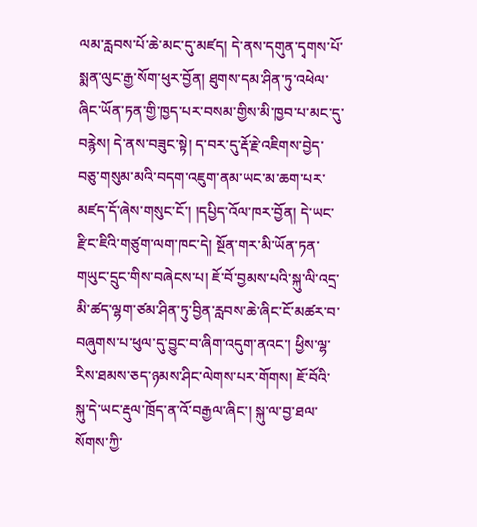ལམ་རླབས་པོ་ཆེ་མང་དུ་མཛད། དེ་ནས་དགུན་དྭགས་པོ་སྨན་ལུང་རྒྱ་སོག་ཕུར་བྱོན། ཐུགས་དམ་ཤིན་ཏུ་འཕེལ་ཞིང་ཡོན་ཏན་གྱི་ཁྱད་པར་བསམ་གྱིས་མི་ཁྱབ་པ་མང་དུ་བརྙེས། དེ་ནས་བཟུང་སྟེ། ད་བར་དུ་རྡོ་རྗེ་འཇིགས་བྱེད་བཅུ་གསུམ་མའི་བདག་འཇུག་ནམ་ཡང་མ་ཆག་པར་མཛད་དོ་ཞེས་གསུང་ངོ་། །དཔྱིད་འོལ་ཁར་བྱོན། དེ་ཡང་རྫིང་ཇིའི་གཙུག་ལག་ཁང་དེ། སྔོན་གར་མི་ཡོན་ཏན་གཡུང་དྲུང་གིས་བཞེངས་པ། ཇོ་བོ་བྱམས་པའི་སྐུ་ལི་འདྲ་མི་ཚད་ལྷག་ཙམ་ཤིན་ཏུ་བྱིན་རླབས་ཆེ་ཞིང་ངོ་མཚར་བ་བཞུགས་པ་ཕུལ་དུ་བྱུང་བ་ཞིག་འདུག་ནའང་། ཕྱིས་ལྷ་རིས་ཐམས་ཅད་ཉམས་ཤིང་ལེགས་པར་གོགས། ཇོ་བོའི་སྐུ་དེ་ཡང་རྡུལ་ཁྲོད་ན་འོ་བརྒྱལ་ཞིང་། སྐུ་ལ་བྱ་ཐལ་སོགས་ཀྱི་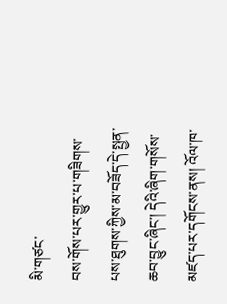མི་གཙང་
བས་གོས་པར་གྱུར་པ་གཟིགས་པས་ཐུགས་ཀྱིས་མ་བཟོད་དེ་སྤྱན་ཆབ་བྱུང་ཞིང་། དེའི་ཞིག་གསོས་མཛད་པར་དགོངས་ནས། འོལ་ཁ་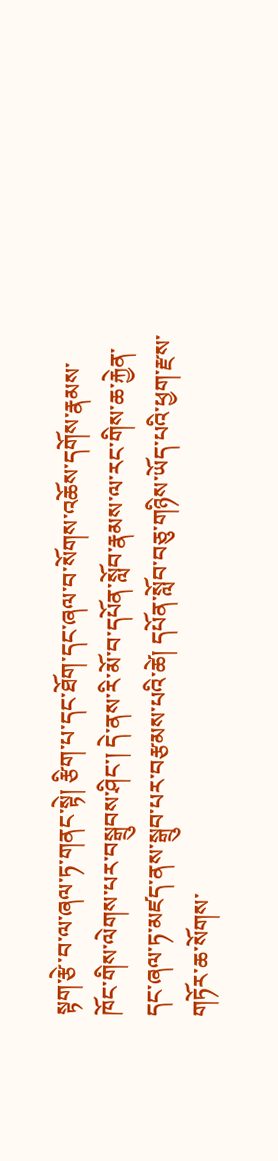སྟག་རྩེ་བ་ལ་ཞལ་ཏ་གནང་སྟེ། རྩིག་པ་དང་ཐོག་དང་ཞལ་བ་སོགས་འཆོས་དགོས་རྣམས་ཁོང་གིས་ལེགས་པར་བསྒྲུབས་ཤིང་། དེ་ནས་རི་མོ་བ་དཔོན་སློབ་རྣམས་ལ་རང་གིས་ཆ་རྐྱེན་དང་ཞལ་ཏ་མཛད་ནས་སྒྲུབ་པར་བརྩམས་པའི་ཚེ། དཔོན་སློབ་བཅུ་གཉིས་ཡོད་པའི་ཕྱག་རྫས་གཏོར་ཆ་སོགས་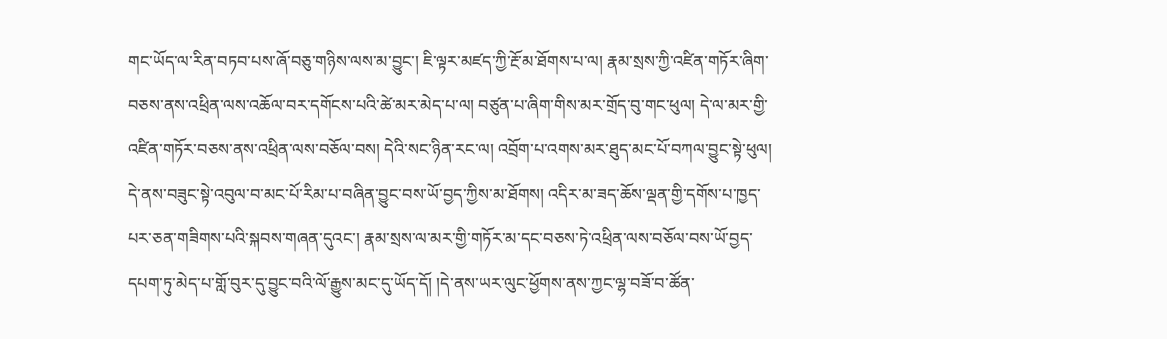གང་ཡོད་ལ་རིན་བཏབ་པས་ཞོ་བཅུ་གཉིས་ལས་མ་བྱུང་། ཇི་ལྟར་མཛད་ཀྱི་རྔོ་མ་ཐོགས་པ་ལ། རྣམ་སྲས་ཀྱི་འཛིན་གཏོར་ཞིག་བཅས་ནས་འཕྲིན་ལས་འཆོལ་བར་དགོངས་པའི་ཚེ་མར་མེད་པ་ལ། བཙུན་པ་ཞིག་གིས་མར་གྲོད་བུ་གང་ཕུལ། དེ་ལ་མར་གྱི་འཛིན་གཏོར་བཅས་ནས་འཕྲིན་ལས་བཅོལ་བས། དེའི་སང་ཉིན་རང་ལ། འབྲོག་པ་འགས་མར་ཐུད་མང་པོ་བཀལ་བྱུང་སྟེ་ཕུལ། དེ་ནས་བཟུང་སྟེ་འབུལ་བ་མང་པོ་རིམ་པ་བཞིན་བྱུང་བས་ཡོ་བྱད་ཀྱིས་མ་ཐོགས། འདིར་མ་ཟད་ཆོས་ལྡན་གྱི་དགོས་པ་ཁྱད་པར་ཅན་གཟིགས་པའི་སྐབས་གཞན་དུའང་། རྣམ་སྲས་ལ་མར་གྱི་གཏོར་མ་དང་བཅས་ཏེ་འཕྲིན་ལས་བཅོལ་བས་ཡོ་བྱད་དཔག་ཏུ་མེད་པ་གློ་བུར་དུ་བྱུང་བའི་ལོ་རྒྱུས་མང་དུ་ཡོད་དོ། །དེ་ནས་ཡར་ལུང་ཕྱོགས་ནས་ཀྱང་ལྷ་བཟོ་བ་ཚོན་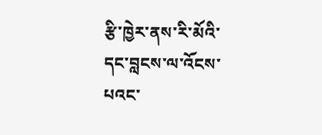རྩི་ཁྱེར་ནས་རི་མོའི་དང་བླངས་ལ་འོངས་པའང་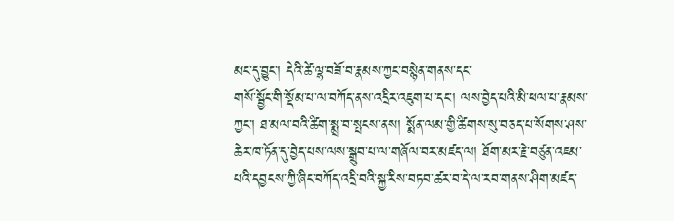མང་དུ་བྱུང་། དེའི་ཚེ་ལྷ་བཟོ་བ་རྣམས་ཀྱང་བསྙེན་གནས་དང་
གསོ་སྦྱོང་གི་སྡོམ་པ་ལ་བཀོད་ནས་འདྲིར་འཇུག་པ་དང་། ལས་བྱེད་པའི་མི་ཕལ་པ་རྣམས་ཀྱང་། ཐ་མལ་བའི་ཚིག་སྨྲ་བ་སྤངས་ནས། སྨོན་ལམ་གྱི་ཚིགས་སུ་བཅད་པ་སོགས་ཤས་ཆེར་ཁ་ཏོན་དུ་བྱེད་པས་ལས་སྒྲུབ་པ་ལ་གཞོལ་བར་མཛད་ལ། ཐོག་མར་རྗེ་བཙུན་འཇམ་པའི་དབྱངས་ཀྱི་ཞིང་བཀོད་འདྲི་བའི་སྐྱ་རིས་བཏབ་ཚར་བ་དེ་ལ་རབ་གནས་ཤིག་མཛད་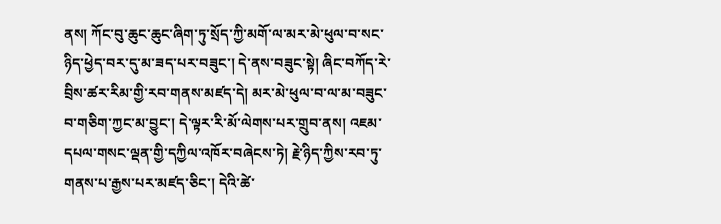ནས། ཀོང་བུ་ཆུང་ཆུང་ཞིག་ཏུ་སྲོད་ཀྱི་མགོ་ལ་མར་མེ་ཕུལ་བ་སང་ཉིད་ཕྱེད་བར་དུ་མ་ཟད་པར་བཟུང་། དེ་ནས་བཟུང་སྟེ། ཞིང་བཀོད་རེ་བྲིས་ཚར་རིམ་གྱི་རབ་གནས་མཛད་དེ། མར་མེ་ཕུལ་བ་ལ་མ་བཟུང་བ་གཅིག་ཀྱང་མ་བྱུང་། དེ་ལྟར་རི་མོ་ལེགས་པར་གྲུབ་ནས། འཇམ་དཔལ་གསང་ལྡན་གྱི་དཀྱིལ་འཁོར་བཞེངས་ཏེ། རྗེ་ཉིད་ཀྱིས་རབ་ཏུ་གནས་པ་རྒྱས་པར་མཛད་ཅིང་། དེའི་ཚེ་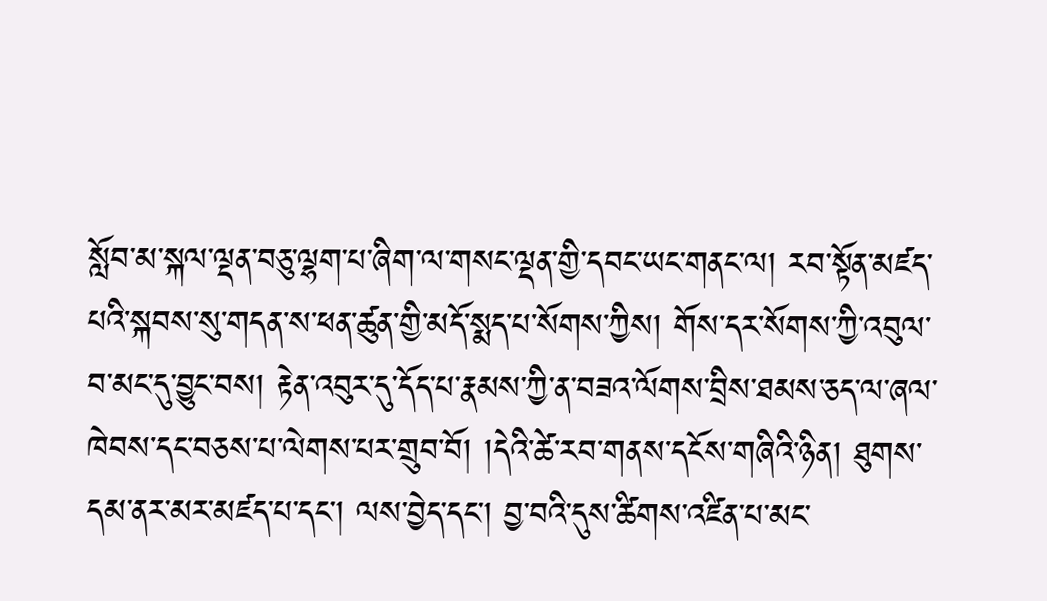སློབ་མ་སྐལ་ལྡན་བཅུ་ལྷག་པ་ཞིག་ལ་གསང་ལྡན་གྱི་དབང་ཡང་གནང་ལ། རབ་སྟོན་མཛད་པའི་སྐབས་སུ་གདན་ས་ཕན་ཚུན་གྱི་མདོ་སྨད་པ་སོགས་ཀྱིས། གོས་དར་སོགས་ཀྱི་འབུལ་བ་མང་དུ་བྱུང་བས། རྟེན་འབུར་དུ་དོད་པ་རྣམས་ཀྱི་ན་བཟའ་ལོགས་བྲིས་ཐམས་ཅད་ལ་ཞལ་ཁེབས་དང་བཅས་པ་ལེགས་པར་གྲུབ་བོ། །དེའི་ཚེ་རབ་གནས་དངོས་གཞིའི་ཉིན། ཐུགས་དམ་ནར་མར་མཛད་པ་དང་། ལས་བྱེད་དང་། བྱ་བའི་དུས་ཚིགས་འཛིན་པ་མང་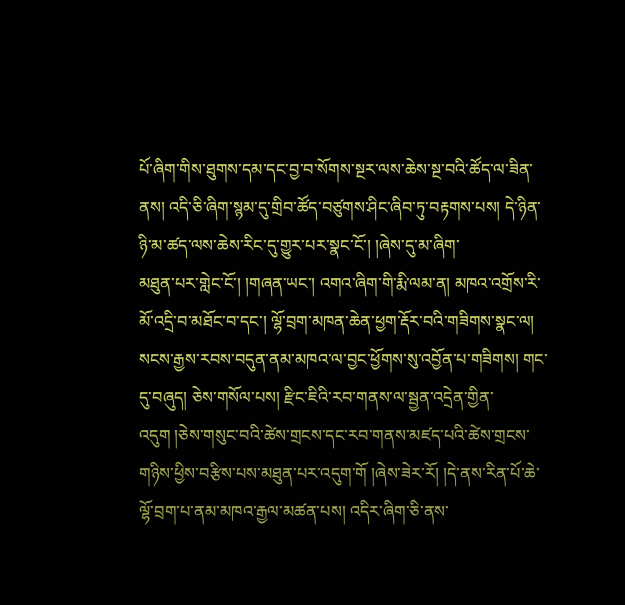པོ་ཞིག་གིས་ཐུགས་དམ་དང་བྱ་བ་སོགས་སྔར་ལས་ཆེས་སྔ་བའི་ཚོད་ལ་ཟིན་ནས། འདི་ཅི་ཞིག་སྙམ་དུ་གྲིབ་ཚོད་བཙུགས་ཤིང་ཞིབ་ཏུ་བརྟགས་པས། དེ་ཉིན་ཉི་མ་ཚད་ལས་ཆེས་རིང་དུ་གྱུར་པར་སྣང་ངོ་། །ཞེས་དུ་མ་ཞིག་
མཐུན་པར་གླེང་ངོ་། །གཞན་ཡང་། འགའ་ཞིག་གི་རྨི་ལམ་ན། མཁའ་འགྲོས་རི་མོ་འདྲི་བ་མཐོང་བ་དང་། ལྷོ་བྲག་མཁན་ཆེན་ཕྱག་རྡོར་བའི་གཟིགས་སྣང་ལ། སངས་རྒྱས་རབས་བདུན་ནམ་མཁའ་ལ་བྱང་ཕྱོགས་སུ་འབྱོན་པ་གཟིགས། གང་དུ་བཞུད། ཅེས་གསོལ་པས། རྫིང་ཇིའི་རབ་གནས་ལ་སྦྱན་འདྲེན་གྱིན་འདུག །ཅེས་གསུང་བའི་ཚེས་གྲངས་དང་རབ་གནས་མཛད་པའི་ཚེས་གྲངས་གཉིས་ཕྱིས་བརྩིས་པས་མཐུན་པར་འདུག་གོ །ཞེས་ཟེར་རོ། །དེ་ནས་རིན་པོ་ཆེ་ལྷོ་བྲག་པ་ནམ་མཁའ་རྒྱལ་མཚན་པས། འདིར་ཞིག་ཅི་ནས་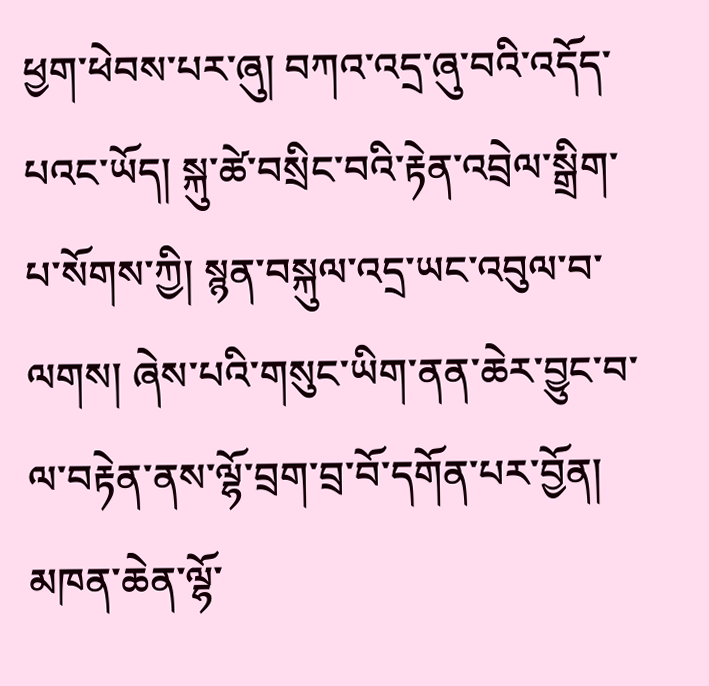ཕྱག་ཕེབས་པར་ཞུ། བཀའ་འདྲ་ཞུ་བའི་འདོད་པའང་ཡོད། སྐུ་ཚེ་བསྲིང་བའི་རྟེན་འབྲེལ་སྒྲིག་པ་སོགས་ཀྱི། སྙན་བསྐུལ་འདྲ་ཡང་འབུལ་བ་ལགས། ཞེས་པའི་གསུང་ཡིག་ནན་ཆེར་བྱུང་བ་ལ་བརྟེན་ནས་ལྷོ་བྲག་བྲ་བོ་དགོན་པར་བྱོན། མཁན་ཆེན་ལྷོ་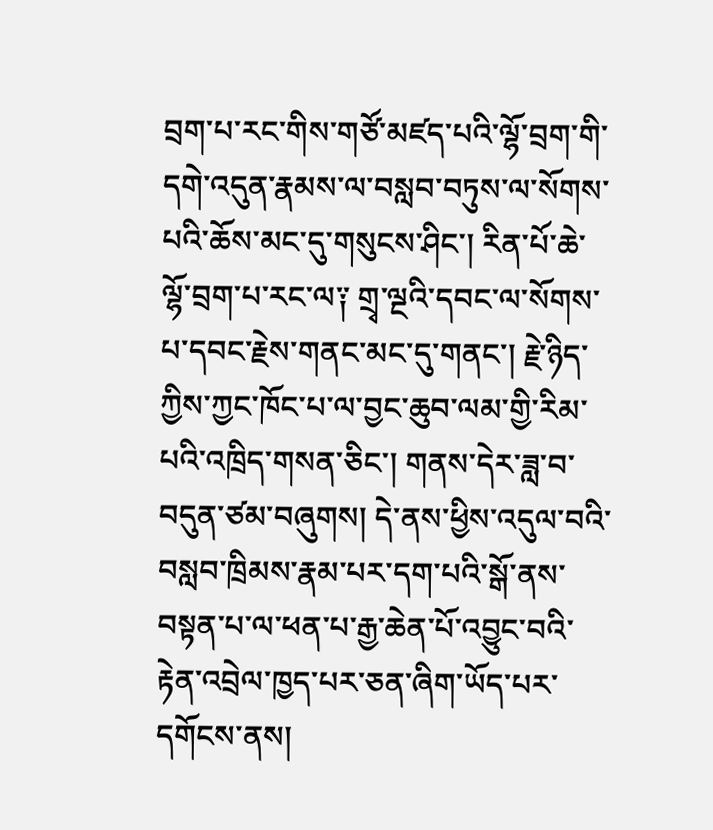བྲག་པ་རང་གིས་གཙོ་མཛད་པའི་ལྷོ་བྲག་གི་དགེ་འདུན་རྣམས་ལ་བསླབ་བཏུས་ལ་སོགས་པའི་ཆོས་མང་དུ་གསུངས་ཤིང་། རིན་པོ་ཆེ་ལྷོ་བྲག་པ་རང་ལ༑ གྲྭ་ལྔའི་དབང་ལ་སོགས་པ་དབང་རྗེས་གནང་མང་དུ་གནང་། རྗེ་ཉིད་ཀྱིས་ཀྱང་ཁོང་པ་ལ་བྱང་ཆུབ་ལམ་གྱི་རིམ་པའི་འཁྲིད་གསན་ཅིང་། གནས་དེར་ཟླ་བ་བདུན་ཙམ་བཞུགས། དེ་ནས་ཕྱིས་འདུལ་བའི་བསླབ་ཁྲིམས་རྣམ་པར་དག་པའི་སྒོ་ནས་བསྟན་པ་ལ་ཕན་པ་རྒྱ་ཆེན་པོ་འབྱུང་བའི་རྟེན་འབྲེལ་ཁྱད་པར་ཅན་ཞིག་ཡོད་པར་དགོངས་ནས།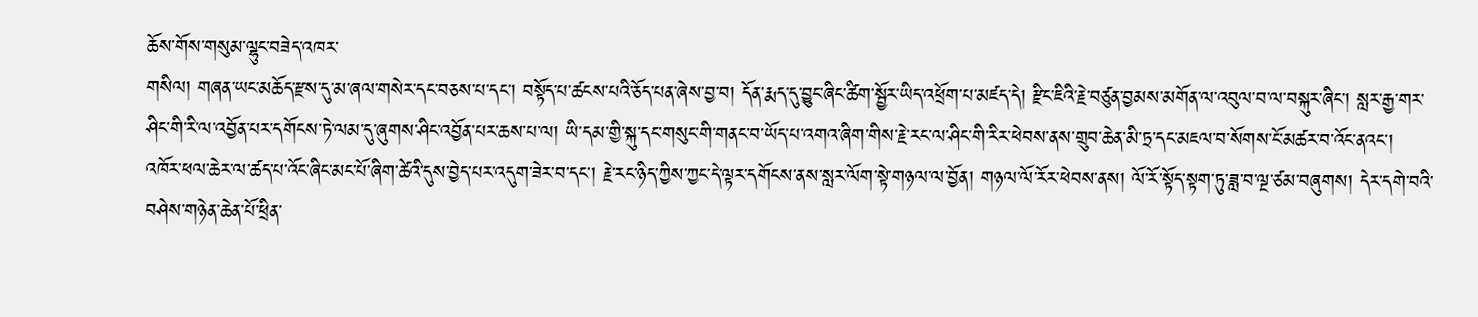ཆོས་གོས་གསུམ་ལྷུང་བཟེད་འཁར་
གསིལ། གཞན་ཡང་མཆོད་རྫས་དུ་མ་ཞལ་གསེར་དང་བཅས་པ་དང་། བསྟོད་པ་ཚངས་པའི་ཅོད་པན་ཞེས་བྱ་བ། དོན་རྨད་དུ་བྱུང་ཞིང་ཚིག་སྦྱོར་ཡིད་འཕྲོག་པ་མཛད་དེ། རྫིང་ཇིའི་རྗེ་བཙུན་བྱམས་མགོན་ལ་འབུལ་བ་ལ་བསྐུར་ཞིང་། སླར་རྒྱ་གར་ཤིང་གི་རི་ལ་འབྱོན་པར་དགོངས་ཏེ་ལམ་དུ་ཞུགས་ཤིང་འབྱོན་པར་ཆས་པ་ལ། ཡི་དམ་གྱི་སྐུ་དང་གསུང་གི་གནང་བ་ཡོད་པ་འགའ་ཞིག་གིས་རྗེ་རང་ལ་ཤིང་གི་རིར་ཕེབས་ནས་གྲུབ་ཆེན་མི་ཏྲ་དང་མཇལ་བ་སོགས་ངོ་མཚར་བ་འོང་ནའང་། འཁོར་ཕལ་ཆེར་ལ་ཚད་པ་འོང་ཞིང་མང་པོ་ཞིག་ཚེའི་དུས་བྱེད་པར་འདུག་ཟེར་བ་དང་། རྗེ་རང་ཉིད་ཀྱིས་ཀྱང་དེ་ལྟར་དགོངས་ནས་སླར་ལོག་སྟེ་གཉལ་ལ་བྱོན། གཉལ་ལོ་རོར་ཕེབས་ནས། ལོ་རོ་སྟོད་སྟག་ཏུ་ཟླ་བ་ལྔ་ཙམ་བཞུགས། དེར་དགེ་བའི་བཤེས་གཉེན་ཆེན་པོ་ཕྲིན་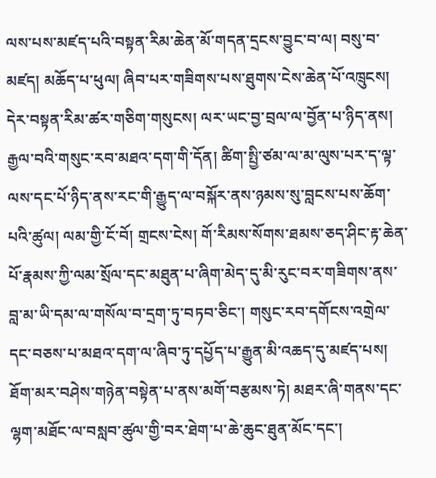ལས་པས་མཛད་པའི་བསྟན་རིམ་ཆེན་མོ་གདན་དྲངས་བྱུང་བ་ལ། བསུ་བ་མཛད། མཆོད་པ་ཕུལ། ཞིབ་པར་གཟིགས་པས་ཐུགས་ངེས་ཆེན་པོ་འཁྲུངས། དེར་བསྟན་རིམ་ཚར་གཅིག་གསུངས། ལར་ཡང་བྱ་བྲལ་ལ་བྱོན་པ་ཉིད་ནས། རྒྱལ་བའི་གསུང་རབ་མཐའ་དག་གི་དོན། ཚིག་སྤྱི་ཙམ་ལ་མ་ལུས་པར་ད་ལྟ་ལས་དང་པོ་ཉིད་ནས་རང་གི་རྒྱུད་ལ་བསྐོར་ནས་ཉམས་སུ་བླངས་པས་ཆོག་པའི་ཚུལ། ལམ་གྱི་ངོ་བོ། གྲངས་ངེས། གོ་རིམས་སོགས་ཐམས་ཅད་ཤིང་རྟ་ཆེན་པོ་རྣམས་ཀྱི་ལམ་སྲོལ་དང་མཐུན་པ་ཞིག་མེད་དུ་མི་རུང་བར་གཟིགས་ནས་བླ་མ་ཡི་དམ་ལ་གསོལ་བ་དྲག་ཏུ་བཏབ་ཅིང་། གསུང་རབ་དགོངས་འགྲེལ་དང་བཅས་པ་མཐའ་དག་ལ་ཞིབ་ཏུ་དཔྱོད་པ་རྒྱུན་མི་འཆད་དུ་མཛད་པས།
ཐོག་མར་བཤེས་གཉེན་བསྟེན་པ་ནས་མགོ་བརྩམས་ཏེ། མཐར་ཞི་གནས་དང་ལྷག་མཐོང་ལ་བསླབ་ཚུལ་གྱི་བར་ཐེག་པ་ཆེ་ཆུང་ཐུན་མོང་དང་།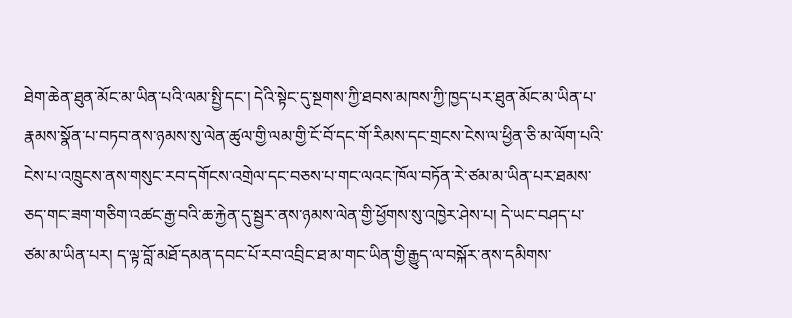ཐེག་ཆེན་ཐུན་མོང་མ་ཡིན་པའི་ལམ་སྤྱི་དང་། དེའི་སྟེང་དུ་སྔགས་ཀྱི་ཐབས་མཁས་ཀྱི་ཁྱད་པར་ཐུན་མོང་མ་ཡིན་པ་རྣམས་སྣོན་པ་བཏབ་ནས་ཉམས་སུ་ལེན་ཚུལ་གྱི་ལམ་གྱི་ངོ་བོ་དང་གོ་རིམས་དང་གྲངས་ངེས་ལ་ཕྱིན་ཅི་མ་ལོག་པའི་ངེས་པ་འཁྲུངས་ནས་གསུང་རབ་དགོངས་འགྲེལ་དང་བཅས་པ་གང་ལའང་ཁོལ་བཏོན་རེ་ཙམ་མ་ཡིན་པར་ཐམས་ཅད་གང་ཟག་གཅིག་འཚང་རྒྱ་བའི་ཆ་རྐྱེན་དུ་སྦྱར་ནས་ཉམས་ལེན་གྱི་ཕྱོགས་སུ་འཁྱེར་ཤེས་པ། དེ་ཡང་བཤད་པ་ཙམ་མ་ཡིན་པར། ད་ལྟ་བློ་མཐོ་དམན་དབང་པོ་རབ་འབྲིང་ཐ་མ་གང་ཡིན་གྱི་རྒྱུད་ལ་བསྐོར་ནས་དམིགས་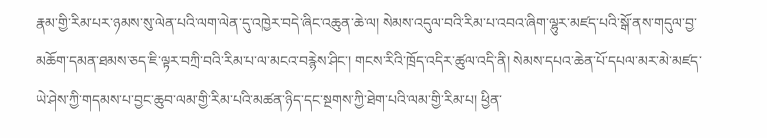རྣམ་གྱི་རིམ་པར་ཉམས་སུ་ལེན་པའི་ལག་ལེན་དུ་འཁྱེར་བདེ་ཞིང་འཆུན་ཆེ་ལ། སེམས་འདུལ་བའི་རིམ་པ་འབའ་ཞིག་ལྷུར་མཛད་པའི་སྒོ་ནས་གདུལ་བྱ་མཆོག་དམན་ཐམས་ཅད་ཇི་ལྟར་བཀྲི་བའི་རིམ་པ་ལ་མངའ་བརྙེས་ཤིང་། གངས་རིའི་ཁྲོད་འདིར་ཚུལ་འདི་ནི། སེམས་དཔའ་ཆེན་པོ་དཔལ་མར་མེ་མཛད་ཡེ་ཤེས་ཀྱི་གདམས་པ་བྱང་ཆུབ་ལམ་གྱི་རིམ་པའི་མཚན་ཉིད་དང་སྔགས་ཀྱི་ཐེག་པའི་ལམ་གྱི་རིམ་པ། ཕྱིན་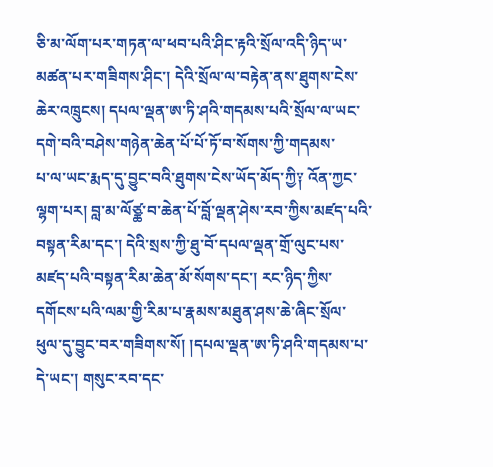ཅི་མ་ལོག་པར་གཏན་ལ་ཕབ་པའི་ཤིང་རྟའི་སྲོལ་འདི་ཉིད་ཡ་མཚན་པར་གཟིགས་ཤིང་། དེའི་སྲོལ་ལ་བརྟེན་ནས་ཐུགས་ངེས་ཆེར་འཁྲུངས། དཔལ་ལྡན་ཨ་ཏི་ཤའི་གདམས་པའི་སྲོལ་ལ་ཡང་དགེ་བའི་བཤེས་གཉེན་ཆེན་པོ་པོ་ཏོ་བ་སོགས་ཀྱི་གདམས་
པ་ལ་ཡང་རྨད་དུ་བྱུང་བའི་ཐུགས་ངེས་ཡོད་མོད་ཀྱི༑ འོན་ཀྱང་ལྷག་པར། བླ་མ་ལོཙྪ་བ་ཆེན་པོ་བློ་ལྡན་ཤེས་རབ་ཀྱིས་མཛད་པའི་བསྟན་རིམ་དང་། དེའི་སྲས་ཀྱི་ཐུ་བོ་དཔལ་ལྡན་གྲོ་ལུང་པས་མཛད་པའི་བསྟན་རིམ་ཆེན་མོ་སོགས་དང་། རང་ཉིད་ཀྱིས་དགོངས་པའི་ལམ་གྱི་རིམ་པ་རྣམས་མཐུན་ཤས་ཆེ་ཞིང་སྲོལ་ཕུལ་དུ་བྱུང་བར་གཟིགས་སོ། །དཔལ་ལྡན་ཨ་ཏི་ཤའི་གདམས་པ་དེ་ཡང་། གསུང་རབ་དང་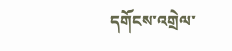དགོངས་འགྲེལ་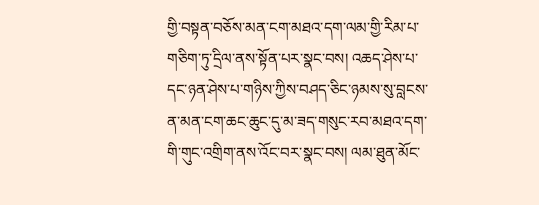གྱི་བསྟན་བཅོས་མན་ངག་མཐའ་དག་ལམ་གྱི་རིམ་པ་གཅིག་ཏུ་དྲིལ་ནས་སྟོན་པར་སྣང་བས། འཆད་ཤེས་པ་དང་ཉན་ཤེས་པ་གཉིས་ཀྱིས་བཤད་ཅིང་ཉམས་སུ་བླངས་ན་མན་ངག་ཆང་ཆུང་དུ་མ་ཟད་གསུང་རབ་མཐའ་དག་གི་གུང་འགྲིག་ནས་འོང་བར་སྣང་བས། ལམ་ཐུན་མོང་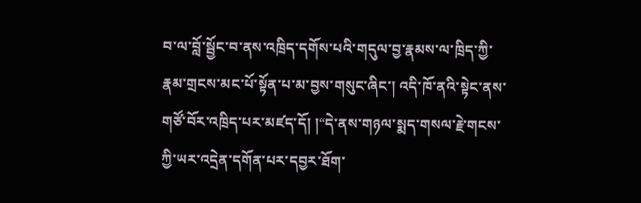བ་ལ་བློ་སྦྱོང་བ་ནས་འཁྲིད་དགོས་པའི་གདུལ་བྱ་རྣམས་ལ་ཁྲིད་ཀྱི་རྣམ་གྲངས་མང་པོ་སྟོན་པ་མ་བྱས་གསུང་ཞིང་། འདི་ཁོ་ནའི་སྟེང་ནས་གཙོ་བོར་འཁྲིད་པར་མཛད་དོ། །“དེ་ནས་གཉལ་སྨད་གསལ་རྗེ་གངས་ཀྱི་ཡར་འདྲེན་དགོན་པར་དབྱར་ཐོག་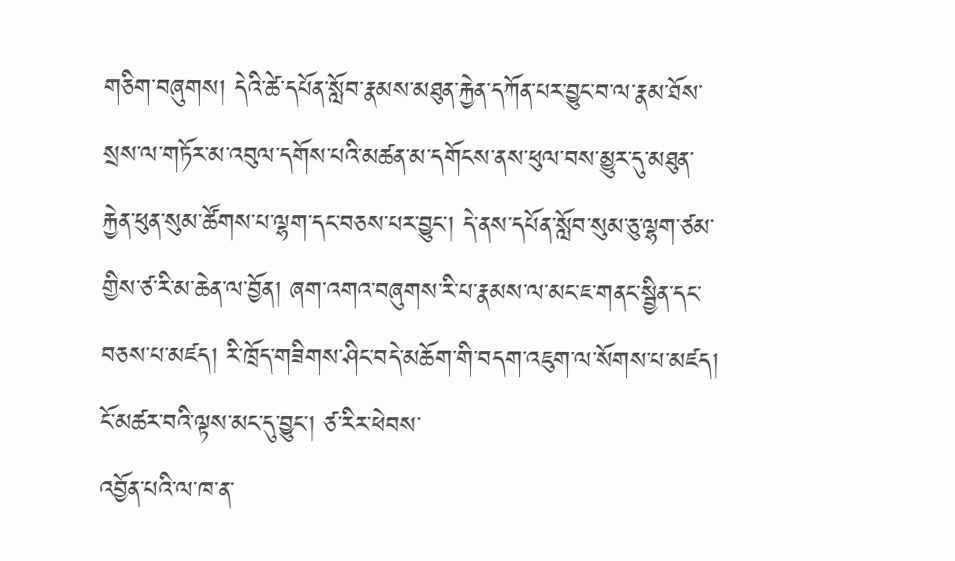གཅིག་བཞུགས། དེའི་ཚེ་དཔོན་སློབ་རྣམས་མཐུན་རྐྱེན་དཀོན་པར་བྱུང་བ་ལ་རྣམ་ཐོས་སྲས་ལ་གཏོར་མ་འབུལ་དགོས་པའི་མཚན་མ་དགོངས་ནས་ཕུལ་བས་མྱུར་དུ་མཐུན་རྐྱེན་ཕུན་སུམ་ཚོགས་པ་ལྷག་དང་བཅས་པར་བྱུང་། དེ་ནས་དཔོན་སློབ་སུམ་ཅུ་ལྷག་ཙམ་གྱིས་ཙ་རི་མ་ཆེན་ལ་བྱོན། ཞག་འགའ་བཞུགས་རི་པ་རྣམས་ལ་མང་ཇ་གནང་སྦྱིན་དང་བཅས་པ་མཛད། རི་ཁྲོད་གཟིགས་ཤིང་བདེ་མཆོག་གི་བདག་འཇུག་ལ་སོགས་པ་མཛད། ངོ་མཚར་བའི་ལྟས་མང་དུ་བྱུང་། ཙ་རིར་ཕེབས་
འབྱོན་པའི་ལ་ཁ་ན་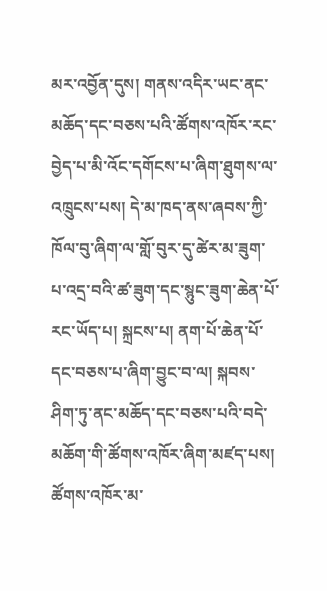མར་འབྱོན་དུས། གནས་འདིར་ཡང་ནང་མཆོད་དང་བཅས་པའི་ཚོགས་འཁོར་རང་བྱེད་པ་མི་འོང་དགོངས་པ་ཞིག་ཐུགས་ལ་འཁྲུངས་པས། དེ་མ་ཁད་ནས་ཞབས་ཀྱི་ཁོལ་བུ་ཞིག་ལ་གློ་བུར་དུ་ཚེར་མ་ཟུག་པ་འདྲ་བའི་ཚ་ཟུག་དང་སྙུང་ཟུག་ཆེན་པོ་རང་ཡོད་པ། སྐྲངས་པ། ནག་པོ་ཆེན་པོ་དང་བཅས་པ་ཞིག་བྱུང་བ་ལ། སྐབས་ཤིག་ཏུ་ནང་མཆོད་དང་བཅས་པའི་བདེ་མཆོག་གི་ཚོགས་འཁོར་ཞིག་མཛད་པས། ཚོགས་འཁོར་མ་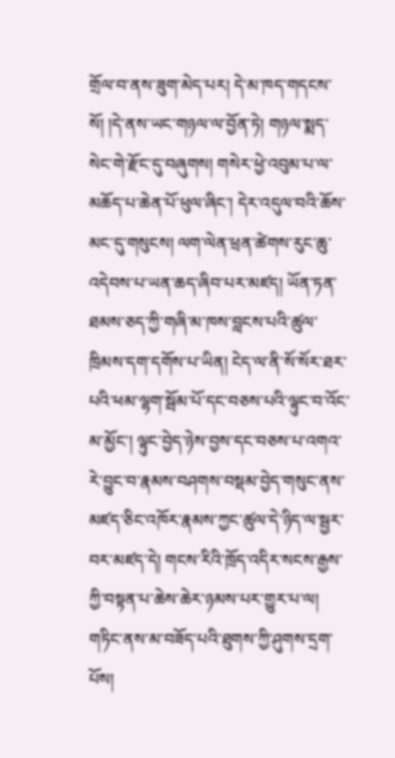གྲོལ་བ་ནས་ཟུག་མེད་པར། དེ་མ་ཁད་གདངས་སོ། །དེ་ནས་ཡང་གཉལ་ལ་བྱོན་ཏེ། གཉལ་སྨད་སེང་གེ་རྫོང་དུ་བཞུགས། གསེར་ཕྱེ་འབུམ་པ་ལ་མཆོད་པ་ཆེན་པོ་ཕུལ་ཞིང་། དེར་འདུལ་བའི་ཆོས་མང་དུ་གསུངས། ལག་ལེན་ཕྲན་ཚེགས་རུང་ཆུ་འདེབས་པ་ཡན་ཆད་ཞིབ་པར་མཛད། ཡོན་ཏན་ཐམས་ཅད་ཀྱི་གཞི་མ་ཁས་བླངས་པའི་ཚུལ་ཁྲིམས་དག་དགོས་པ་ཡིན། ངེད་ལ་ནི་སོ་སོར་ཐར་པའི་ཕམ་ལྷག་སྦོམ་པོ་དང་བཅས་པའི་ལྟུང་བ་འོང་མ་མྱོང་། ལྟུང་བྱེད་ཉེས་བྱས་དང་བཅས་པ་འགའ་རེ་བྱུང་བ་རྣམས་བཤགས་བསྡམ་བྱེད་གསུང་ནས་མཛད་ཅིང་འཁོར་རྣམས་ཀྱང་ཚུལ་དེ་ཉིད་ལ་སྦྱར་བར་མཛད་དེ། གངས་རིའི་ཁྲོད་འདིར་སངས་རྒྱས་ཀྱི་བསྟན་པ་ཆེས་ཆེར་ཉམས་པར་གྱུར་པ་ལ། གཏིང་ནས་མ་བཟོད་པའི་ཐུགས་ཀྱི་ཤུགས་དྲག་པོས།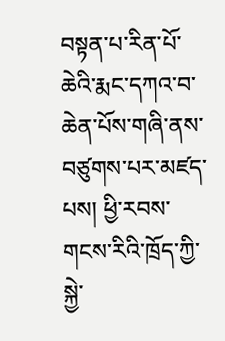བསྟན་པ་རིན་པོ་ཆེའི་རྨང་དཀའ་བ་ཆེན་པོས་གཞི་ནས་བཙུགས་པར་མཛད་པས། ཕྱི་རབས་གངས་རིའི་ཁྲོད་ཀྱི་སྐྱེ་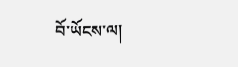བོ་ཡོངས་ལ།